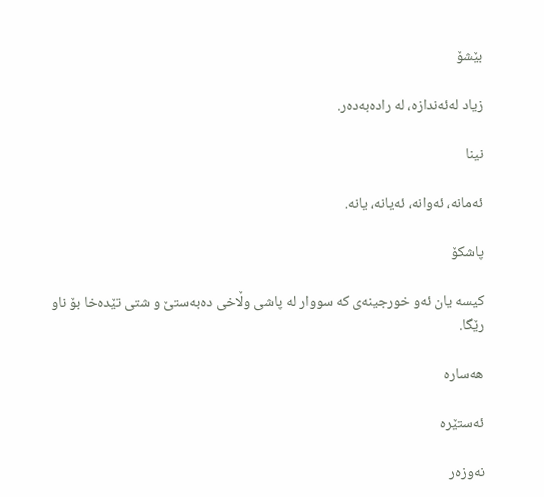بێشۆ

زیاد لەئەندازە، لە رادەبەدەر.

نینا

ئەمانە، ئەوانە، ئەیانە، یانە.

پاشکۆ

کیسە یان ئەو خورجینەی کە سووار لە پاشی وڵاخی دەبەستێ و شتی تێدەخا بۆ ناو رێگا.

هەسارە

ئەستێرە

نەوزەر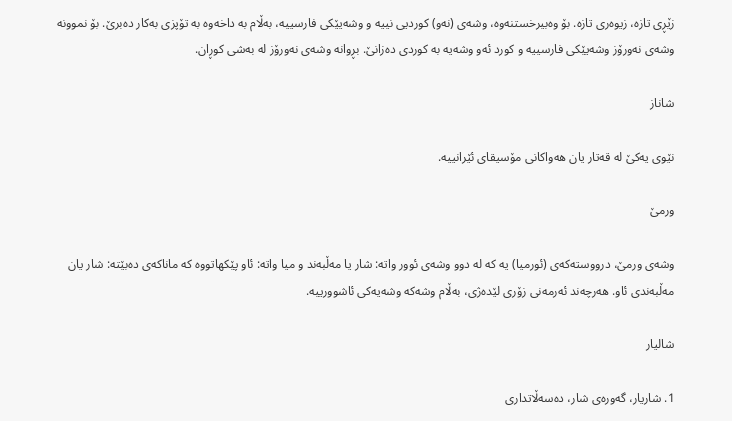زێڕی تازە، زیوەری تازە. بۆ وەبیرخستنەوە، وشەی (نەو) کوردیی نییە و وشەیێکی فارسییە، بەڵام بە داخەوە بە تۆپزی بەکار دەبرێ. بۆ نموونە وشەی نەورۆز وشەیێکی فارسییه و کورد ئەو وشەیە بە کوردی دەزانێ‌. بڕوانە وشەی نەورۆز لە بەشی کوڕان.

شاناز

نێوی یەکێ لە قەتار یان هەواکانی مۆسیقای ئێرانییە.

ورمێ

وشەی ورمێ، درووستەکەی (ئورمیا) یە کە لە دوو وشەی ئوور واتە: شار یا مەڵبەند و میا واتە: ئاو پێکهاتووە کە ماناکەی دەبێتە: شار یان مەڵبەندی ئاو. هەرچەند ئەرمەنی زۆری لێدەژی، بەڵام وشەکە وشەیەکی ئاشوورییە.

شالیار

1. شاریار، گەورەی شار، دەسەڵاتداری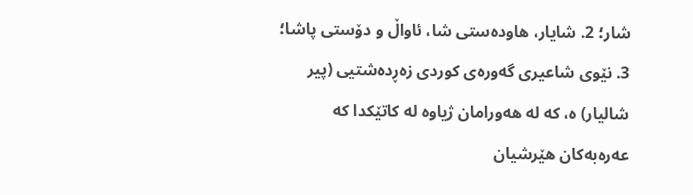شار؛ 2. شایار، هاودەستی شا، ئاواڵ و دۆستی پاشا؛ 3. نێوی شاعیری گەورەی کوردی زەڕدەشتیی (پیر شالیار) ە، کە لە هەورامان ژیاوە لە کاتێکدا کە عەرەبەکان هێرشیان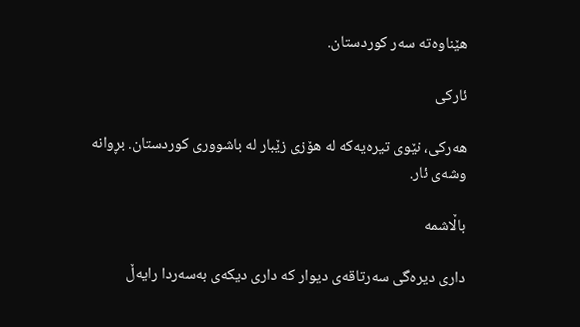هێناوەتە سەر کوردستان.

ئارکی

هەرکی، نێوی تیرەیەکە لە هۆزی زێبار لە باشووری کوردستان. بڕوانە وشەی ئار.

باڵاشمە

داری دیرەگی سەرتاقەی دیوار کە داری دیکەی بەسەردا رایەڵ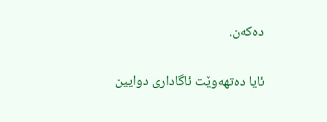دەکەن.

ئایا دەتهەوێت ئاگاداری دوایین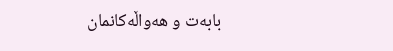بابەت و هەواڵەکانمان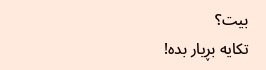بیت؟
تکایە بڕیار بدە!